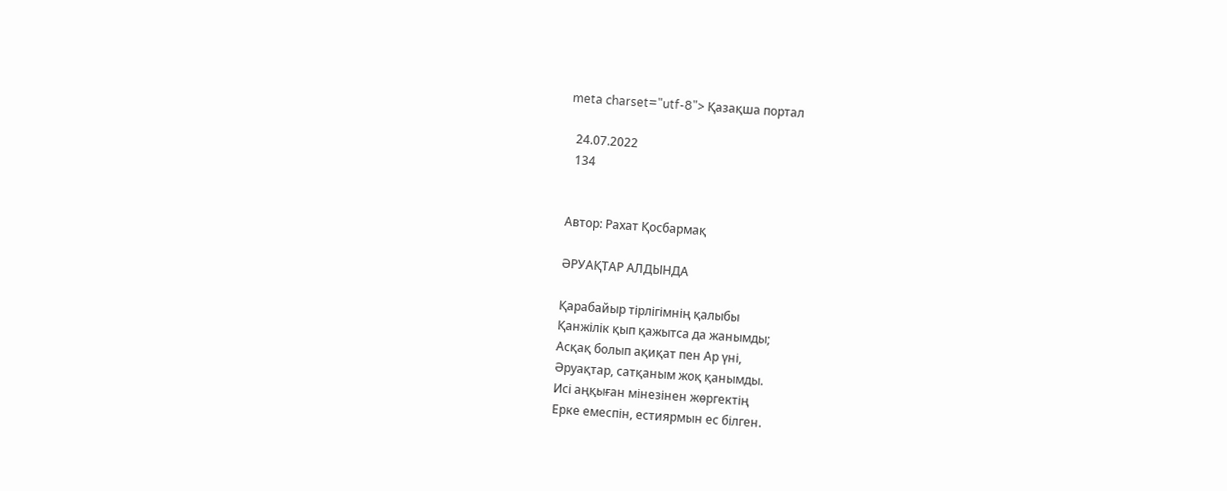meta charset="utf-8"> Қазақша портал

  24.07.2022
  134


Автор: Рахат Қосбармақ

ӘРУАҚТАР АЛДЫНДА

Қарабайыр тірлігімнің қалыбы
Қанжілік қып қажытса да жанымды;
Асқақ болып ақиқат пен Ар үні,
Әруақтар, сатқаным жоқ қанымды.
Исі аңқыған мінезінен жөргектің
Ерке емеспін, естиярмын ес білген.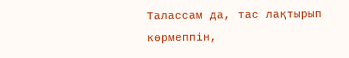Талассам да, тас лақтырып көрмеппін,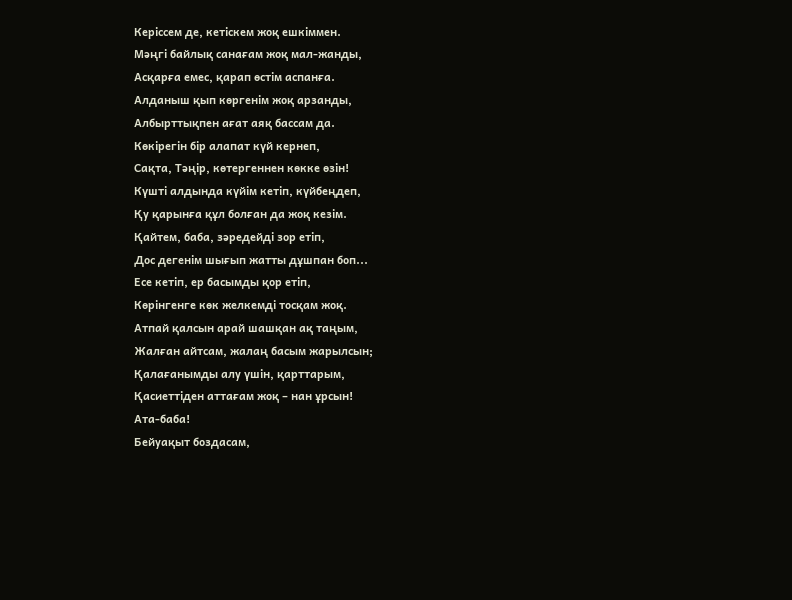Керіссем де, кетіскем жоқ ешкіммен.
Мәңгі байлық санағам жоқ мал-жанды,
Асқарға емес, қарап өстім аспанға.
Алданыш қып көргенім жоқ арзанды,
Албырттықпен ағат аяқ бассам да.
Көкірегін бір алапат күй кернеп,
Сақта, Тәңір, көтергеннен көкке өзін!
Күшті алдында күйім кетіп, күйбеңдеп,
Қу қарынға құл болған да жоқ кезім.
Қайтем, баба, зәредейді зор етіп,
Дос дегенім шығып жатты дұшпан боп...
Есе кетіп, ер басымды қор етіп,
Көрінгенге көк желкемді тосқам жоқ.
Атпай қалсын арай шашқан ақ таңым,
Жалған айтсам, жалаң басым жарылсын;
Қалағанымды алу үшін, қарттарым,
Қасиеттіден аттағам жоқ – нан ұрсын!
Ата-баба!
Бейуақыт боздасам,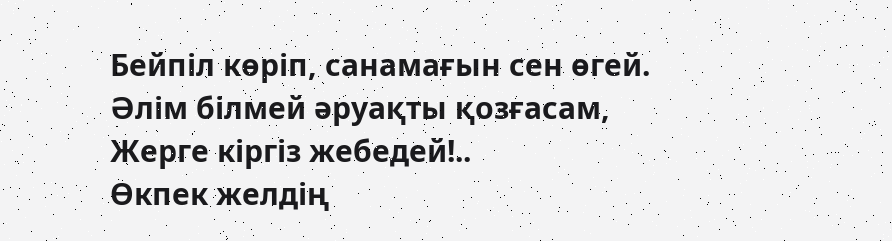Бейпіл көріп, санамағын сен өгей.
Әлім білмей әруақты қозғасам,
Жерге кіргіз жебедей!..
Өкпек желдің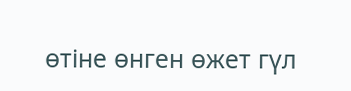өтіне өнген өжет гүл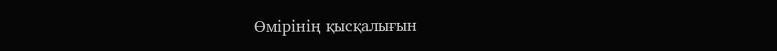Өмірінің қысқалығын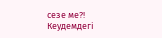сезе ме?!
Кеудемдегі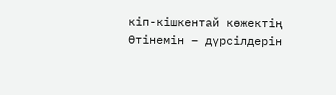кіп-кішкентай көжектің
Өтінемін – дүрсілдерін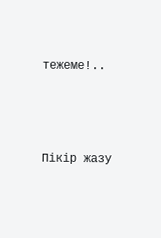тежеме!..





Пікір жазу